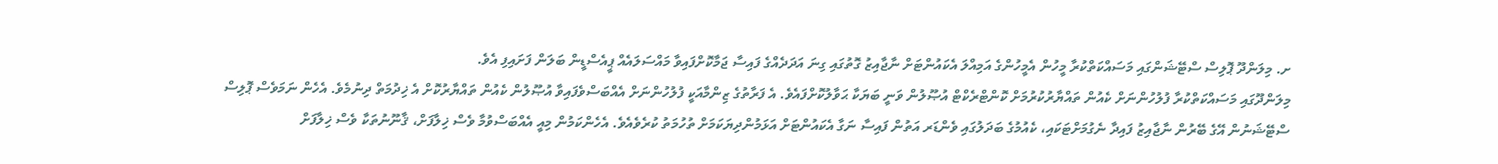ށ. މިލަންދޫ ޕޮލިސް ސްޓޭޝަންގައި މަސައްކަތްކުރާ މީހުން އެމީހުންގެ އަމިއްލަ އެކައުންޓަށް ނާޖާއިޒު ގޮތުގައި ގިނަ އަދަދެއްގެ ފައިސާ ޖަމާކޮށްފައިވާ މައްސަލައެއް ޕީއެސްޑީން ބަލަން ފަށައިފި އެވެ.
މިލަންދޫގައި މަސައްކަތްކުރާ ފުލުހުންނަށް ކެއުން ތައްޔާރުކުރުމަށް ކޮންޓްރެކްޓް އުޞޫލުން ވަނީ ބަޔަކާ ޙަވާލުކޮށްފައެވެ. އެ ފަރާތުގެ ޒިންމާއަކީ ފުލުހުންނަށް އެއްބަސްވެފައިވާ އުޞޫލުން ކެއުން ތައްޔާރުކޮށް އެ ޚިދުމަތް ދިނުމެވެ. އެހެން ނަމަވެސް ޕޮލިސް ސްޓޭޝަނުން އޭގެ ބޭރުން ނާޖާއިޒު ފައިދާ ނެގުމަށްޓަކައި، ކެއުމުގެ ބަދަލުގައި ވެންޑަރ އަތުން ފައިސާ ނަގާ އެކައުންޓަށް އަޅަމުންދިޔަކަމަށް ތުހުމަތު ކުރެވެއެވެ. އެހެންކަމުން މިއީ އެއްބަސްވުމާ ވެސް ޚިލާފަށް، ޤާނޫނުތަކާ ވެސް ޚިލާފަށް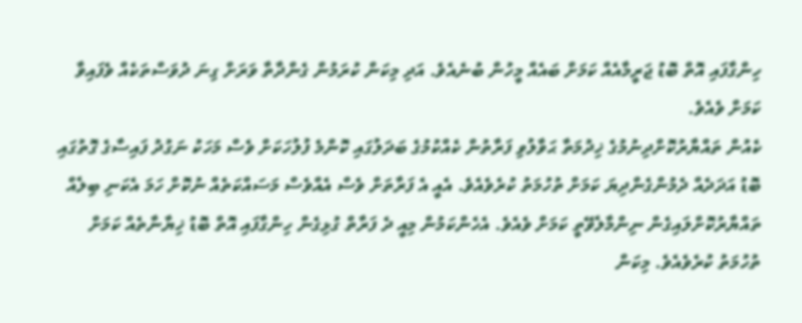ހިންގާފައި އޮތް ބޮޑު ޖަރީމާއެއް ކަމަށް ބައެއް މީހުން ބުނެއެވެ. އަދި މިކަން ކުރަމުން ގެންދާތާ ވަރަށް ގިނަ ދުވަސްތަކެއް ވެފައިވާ ކަމަށް ވެއެވެ.
ކެއުން ތައްޔާރުކޮށްދިނުމުގެ ޚިދުމަތާ ޙަވާލުވި ފަރާތުން ކެއްކުމުގެ ބަދަލުގައި ކޮންމެ ފުލުހަކަށް ވެސް މަހަކު ނަގުދު ފައިސާގެ ގޮތުގައި ބޮޑު އަދަދެއް ދެމުންގެންދިޔަ ކަމަށް ތުހުމަތު ކުރެވެއެވެ. އެއީ އެ ފަރާތަށް ވެސް އެއްވެސް މަސައްކަތެއް ނުކޮށް ހަމަ އެކަނި ބިލެއް ތައްޔާރުކޮށްލައިގެން ނިންމާލެވޭތީ ކަމަށް ވެއެވެ. އެހެންކަމުން މިއީ ދެ ފަރާތް ގުޅިގެން ހިންގާފައި އޮތް ބޮޑު ޚިޔާނާތެއް ކަމަށް ތުހުމަތު ކުރެވެއެވެ. މިކަން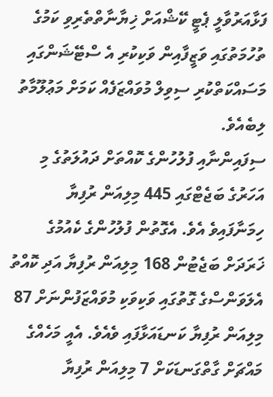ފަޅާއަރުވާލީ ޕެޓީ ކޭޝްއަށް ޚިޔާނާތްތެރިވި ކަމުގެ ތުހުމަތުގައި ވަޒީފާއިން ވަކިކުރި އެ ސްޓޭޝަންގައި މަސައްކަތްކުރި ސިވިލް މުވައްޒަފެއް ކަމަށް މަޢުލޫމާތު ލިބެއެވެ.
ސިފައިންނާއި ފުލުހުންގެ ކޮއްތަށް ދައުލަތުގެ މި އަހަރުގެ ބަޖެޓްގައި 445 މިލިއަން ރުފިޔާ ހިމަނާފައިވެ އެވެ. އެގޮތުން ފުލުހުންގެ ކެއުމުގެ ޚަރަދަށް ބަޖެޓުން 168 މިލިއަން ރުފިޔާ އަދި ކޮއްތު އެލަވަންސްގެ ގޮތުގައި ވަކިވަކި މުވައްޒަފުންނަށް 87 މިލިއަން ރުފިޔާ ކަނޑައަޅާފައި ވެއެވެ. އެއީ މަހެއްގެ މައްޗަށް ގާތްގަނޑަކަށް 7 މިލިއަން ރުފިޔާ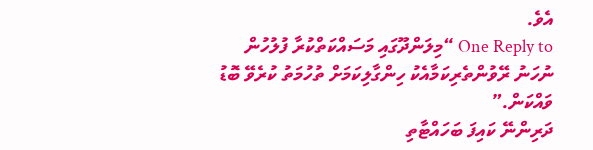އެވެ.
One Reply to “މިލަންދޫގައި މަސައްކަތްކުރާ ފުލުހުން ނުހަނު ރޭވުންތެރިކަމާއެކު ހިންގާލިކަމަށް ތުހުމަތު ކުރެވޭ ބޮޑު ވައްކަން.”
ދަރިންނޭ ކައިފަ ބަހައްޓާތި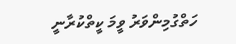ހަތްގުމިންވަރު ވީމަ ކީތްކުރާނީ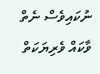ނުކައިވެސް ނެތް ވާކައް ވެރިޔަކަތް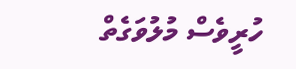ހުރީވެސް މުލުވަގެތް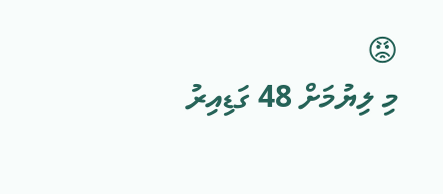😡
މި ލިޔުމަށް 48 ގަޑިއިރު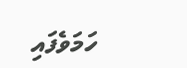ހަމަވެފައި